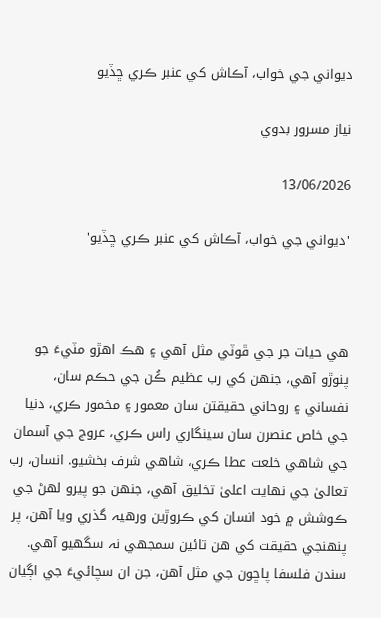ديواني جي خواب، آڪاش کي عنبر ڪري ڇڏيو

نياز مسرور بدوي

13/06/2026

'ديواني جي خواب، آڪاش کي عنبر ڪري ڇڏيو'



هي حيات جر جي ڦوٽي مثل آهي ۽ هڪ اهڙو مٽيءَ جو پنوڙو آهي، جنھن کي رب عظيم ڪُن جي حڪم سان، نفساني ۽ روحاني حقيقتن سان معمور ۽ مخمور ڪري، دنيا جي خاص عنصرن سان سينگاري راس ڪري، عروج جي آسمان جي شاهي خلعت عطا ڪري، شاهي شرف بخشيو. انسان، رب تعالىٰ جي نھايت اعلىٰ تخليق آهي، جنھن جو پيرو لھڻ جي ڪوشش ۾ خود انسان کي ڪروڙين ورهيہ گذري ويا آهن، پر پنھنجي حقيقت کي هن تائين سمجهي نہ سگهيو آهي. سندن فلسفا پاڇون جي مثل آهن، جن ان سچائيءَ جي اڳيان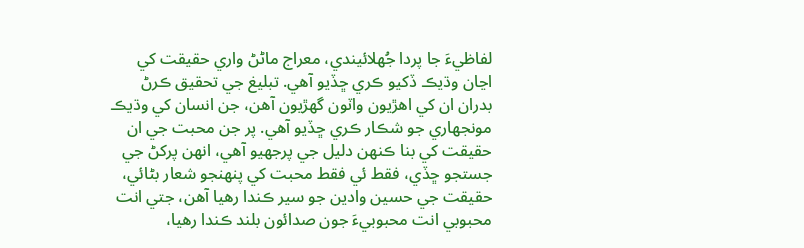لفاظيءَ جا پردا جُهلائيندي، معراج ماڻڻ واري حقيقت کي اڃان وڌيڪ ڏکيو ڪري ڇڏيو آهي. تبليغ جي تحقيق ڪرڻ بدران ان کي اهڙيون واٽون گهڙيون آهن، جن انسان کي وڌيڪ مونجهاري جو شڪار ڪري ڇڏيو آهي. پر جن محبت جي ان حقيقت کي بنا ڪنھن دليل جي پرجهيو آهي، انھن پرکڻ جي جستجو ڇڏي، فقط ئي فقط محبت کي پنھنجو شعار بڻائي، حقيقت جي حسين وادين جو سير ڪندا رهيا آهن، جتي انت محبوبي انت محبوبيءَ جون صدائون بلند ڪندا رهيا،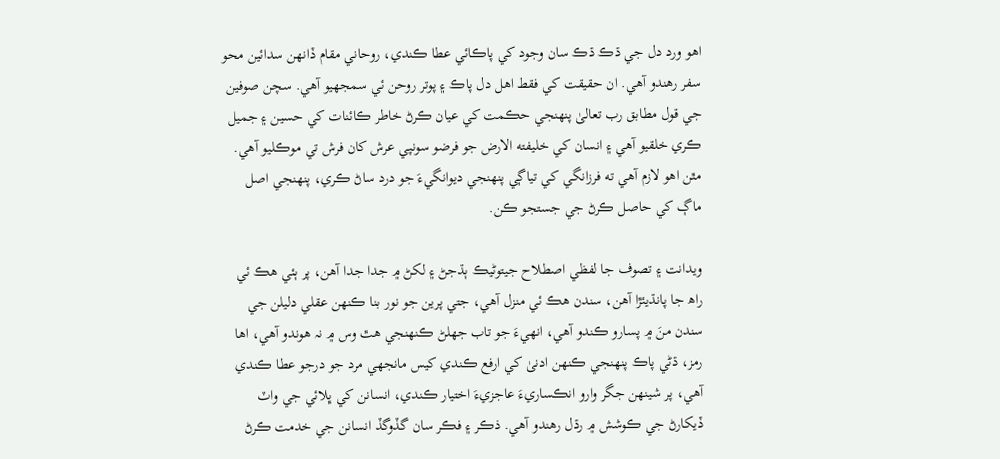اهو ورد دل جي ڌڪ ڌڪ سان وجود کي پاڪائي عطا ڪندي، روحاني مقام ڏانھن سدائين محو سفر رهندو آهي. ان حقيقت کي فقط اهل دل پاڪ ۽ پوتر روحن ئي سمجهيو آهي. سچن صوفين جي قول مطابق رب تعالىٰ پنھنجي حڪمت کي عيان ڪرڻ خاطر ڪائنات کي حسين ۽ جميل ڪري خلقيو آهي ۽ انسان کي خليفته الارض جو فرضو سونپي عرش کان فرش تي موڪليو آهي. مٿن اهو لازم آهي ته فرزانگي کي تياڳي پنھنجي ديوانگيءَ جو درد ساڻ ڪري، پنھنجي اصل ماڳ کي حاصل ڪرڻ جي جستجو ڪن.

ويدانت ۽ تصوف جا لفظي اصطلاح جيتوڻيڪ ٻڌجڻ ۽ لکڻ ۾ جدا جدا آهن، پر ٻئي هڪ ئي راھ جا پانڌيئڙا آهن، سندن هڪ ئي منزل آهي، جتي پرين جو نور بنا ڪنھن عقلي دليلن جي سندن منَ ۾ پسارو ڪندو آهي، انھيءَ جو تاب جهلڻ ڪنھنجي هٿ وس ۾ نہ هوندو آهي، اها رمز، ڌڻي پاڪ پنھنجي ڪنھن ادنىٰ کي ارفع ڪندي کيس مانجهي مرد جو درجو عطا ڪندي آهي، پر شينھن جگر وارو انڪساريءَ عاجزيءَ اختيار ڪندي، انسانن کي ڀلائي جي واٽ ڏيکارڻ جي ڪوشش ۾ رڌل رهندو آهي. ذڪر ۽ فڪر سان گڏوگڏ انسانن جي خدمت ڪرڻ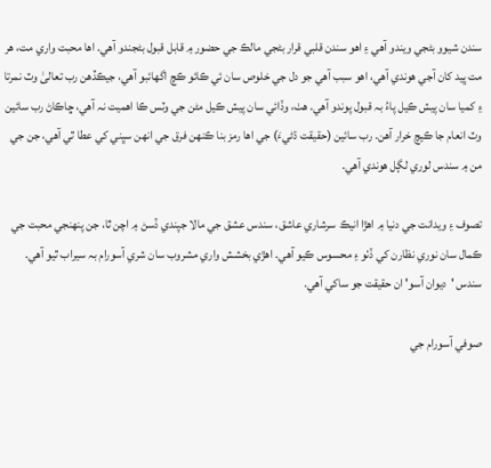سندن شيوو بڻجي ويندو آهي ۽ اهو سندن قلبي قرار بڻجي مالڪ جي حضور ۾ قابل قبول بڻجندو آهي. اها محبت واري مت، هر مت ڀيد کان آجي هوندي آهي، اهو سبب آهي جو دل جي خلوص سان ئي ڪائو ڪچ اگهائبو آهي، جيڪڏهن رب تعالىٰ وٽ نمرتا ۽ کميا سان پيش ڪيل پاءُ بہ قبول پوندو آهي. هٺ، وڏائي سان پيش ڪيل مڻن جي وٽس ڪا اهميت نہ آهي، ڇاڪاڻ رب سائين وٽ انعام جا ڪيچ خرار آهن. رب سائين (حقيقت ڌڻيءَ) جي اها رمز بنا ڪنھن فرق جي انھن سڀني کي عطا ٿي آهي، جن جي من ۾ سندس لوري لڳل هوندي آهي.

تصوف ۽ ويدانت جي دنيا ۾ اهڙا انيڪ سرشاري عاشق، سندس عشق جي مالا جپندي ڏسڻ ۾ اچن ٿا، جن پنھنجي محبت جي ڪمال سان نوري نظارن کي ڏٺو ۽ محسوس ڪيو آهي. اهڙي بخشش واري مشروب سان شري آسورام بہ سيراب ٿيو آهي. سندس 'ديوان آسو' ان حقيقت جو ساکي آهي.

صوفي آسورام جي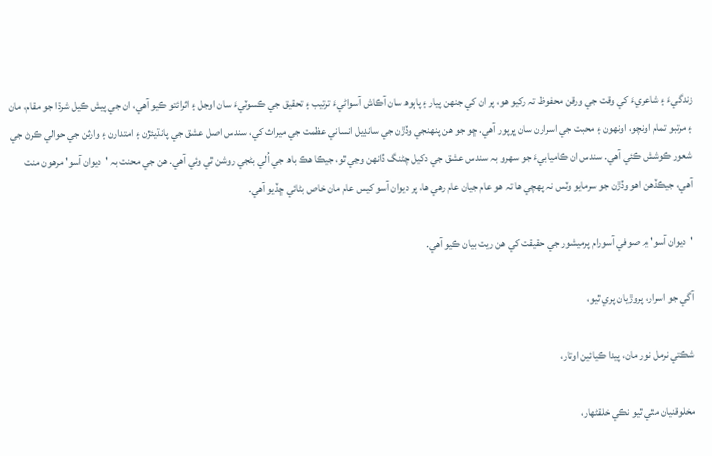زندگيءَ ۽ شاعريءَ کي وقت جي ورقن محفوظ تہ رکيو هو، پر ان کي جنھن پيار ۽ پاٻوھ سان آڪاش آسواڻيءَ ترتيب ۽ تحقيق جي ڪسوٽيءَ سان اوجل ۽ اثرائتو ڪيو آهي، ان جي پيش ڪيل شرڌا جو مقام، مان ۽ مرتبو تمام اونچو، اونھون ۽ محبت جي اسرارن سان ڀرپور آهي. ڇو جو هن پنھنجي وڏڙن جي سانڍيل انساني عظمت جي ميراث کي، سندس اصل عشق جي پانڌيئڙن ۽ امتدارن ۽ وارثن جي حوالي ڪرڻ جي شعور ڪوشش ڪئي آهي. سندس ان ڪاميابيءَ جو سھرو بہ سندس عشق جي دکيل چڻنگ ڏانھن وڃي ٿو، جيڪا هڪ باھ جي اُلي بڻجي روشن ٿي وئي آهي. هن جي محنت بہ 'ديوان آسو' مرهون منت آهي، جيڪڏهن اهو وڏڙن جو سرمايو وٽس نہ پھچي ها تہ هو عام جيان عام رهي ها، پر ديوان آسو کيس عام مان خاص بڻائي ڇڏيو آهي.

'ديوان آسو' ۾ صوفي آسورام پرميشور جي حقيقت کي هن ريت بيان ڪيو آهي.

آگي جو اسرار، پروڙيان پري ٿيو،

شڪتي نرمل نور مان، پيدا ڪيائين اوتار،

مخلوقنيان مٿي ٿيو نڪي خلقڻھار،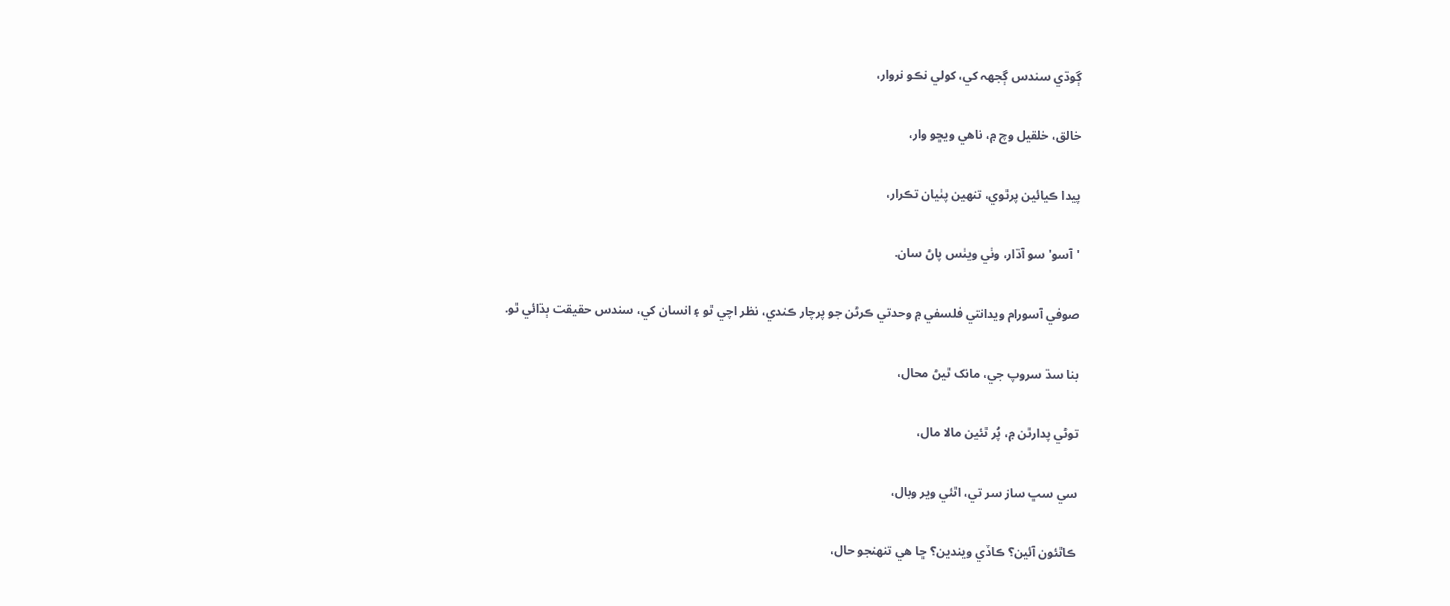ڳوڌي سندس ڳجهہ کي، کولي نڪو نروار،

خالق، خلقيل وچ ۾، ناهي ويڇو وار،

پيدا ڪيائين پرٿوي، تنھين پٺيان تڪرار،

'آسو' سو آڌار، وٺي ويٺس پاڻ سان.

صوفي آسورام ويدانتي فلسفي ۾ وحدتي ڪرڻن جو پرچار ڪندي، نظر اچي ٿو ۽ انسان کي، سندس حقيقت ٻڌائي ٿو.

بنا سڌ سروپ جي، مانک ٿيڻ محال،

توڻي پدارٿن ۾، پُر ٿئين مالا مال،

سي سڀ ساز سر تي، اٿئي وير وبال،

ڪاٿئون آئين؟ ڪاڏي ويندين؟ ڇا هي تنھنجو حال،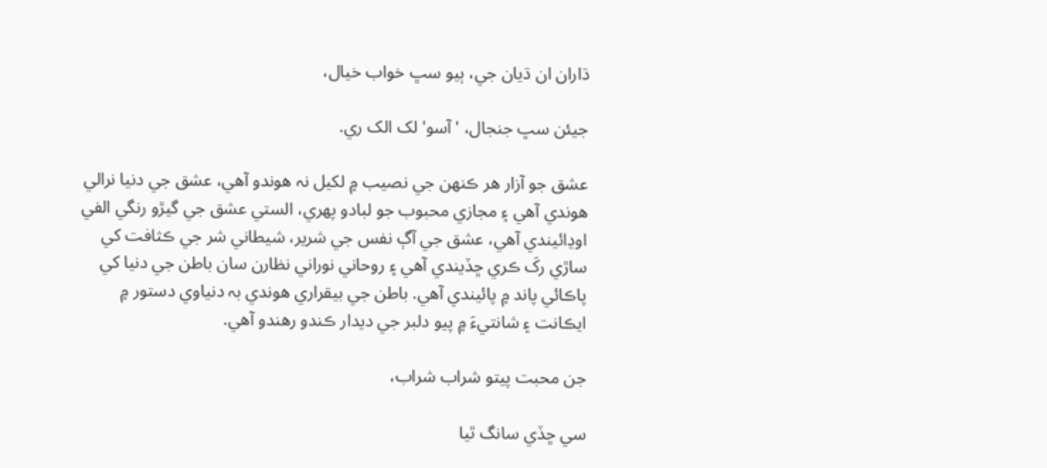ڌاران ان ڌيان جي، ٻيو سڀ خواب خيال،

جيئن سڀ جنجال، 'آسو' لک الک ري.

عشق جو آزار هر ڪنھن جي نصيب ۾ لکيل نہ هوندو آهي، عشق جي دنيا نرالي هوندي آهي ۽ مجازي محبوب جو لبادو پھري، الستي عشق جي گيڙو رنگي الفي اوڍائيندي آهي، عشق جي آڳ نفس جي شرير، شيطاني شر جي ڪثافت کي ساڙي رکَ ڪري ڇڏيندي آهي ۽ روحاني نوراني نظارن سان باطن جي دنيا کي پاڪائي پاند ۾ پائيندي آهي. باطن جي بيقراري هوندي بہ دنياوي دستور ۾ ايڪانت ۽ شانتيءَ ۾ پيو دلبر جي ديدار ڪندو رهندو آهي.

جن محبت پيتو شراب شراب،

سي ڇڏي سانگ ٿيا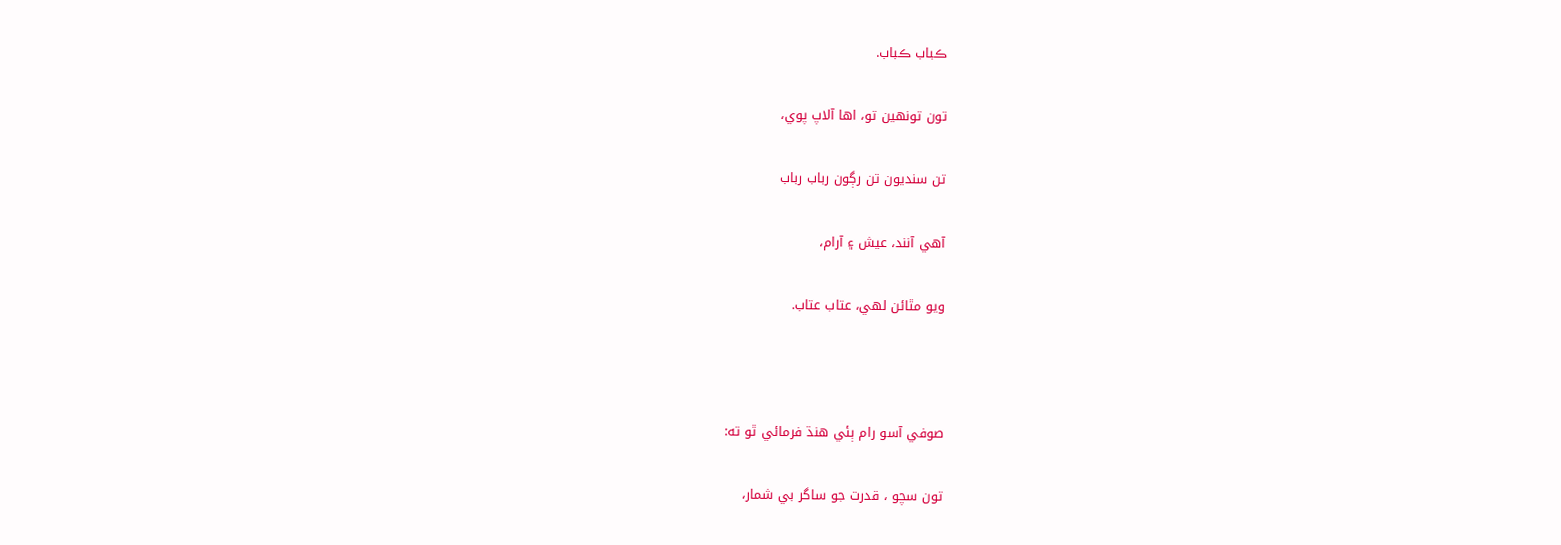ڪباب ڪباب.

تون تونھين تو، اها آلاپ پوي،

تن سنديون تن رڳون رباب رباب

آھي آنند، عيش ۽ آرام،

ويو مٿائن لھي، عتاب عتاب.



صوفي آسو رام ٻئي هنڌ فرمائي ٿو ته:

تون سچو ، قدرت جو ساگر بي شمار،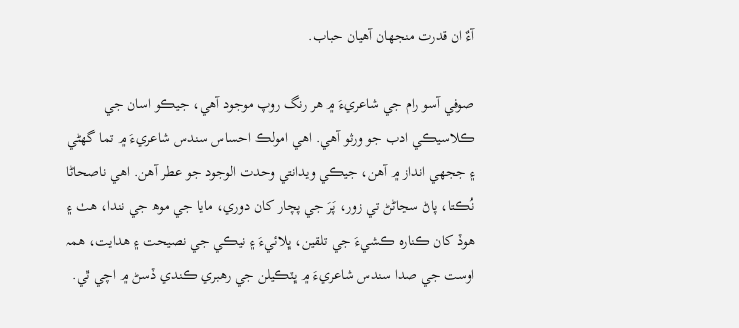آءٌ ان قدرت منجهان آهيان حباب.

صوفي آسو رام جي شاعريءَ ۾ هر رنگ روپ موجود آهي، جيڪو اسان جي ڪلاسيڪي ادب جو ورثو آهي. اهي امولڪ احساس سندس شاعريءَ ۾ تما گهڻي ۽ ججهي انداز ۾ آهن، جيڪي ويدانتي وحدت الوجود جو عطر آهن. اهي ناصحاڻا نُڪتا، پاڻ سڃاڻڻ تي زور، پَرَ جي پچار کان دوري، مايا جي موھ جي نندا، هٺ ۽ هوڏ کان ڪناره ڪشيءَ جي تلقين، ڀلائيءَ ۽ نيڪي جي نصيحت ۽ هدايت، همہ اوست جي صدا سندس شاعريءَ ۾ ڀٽڪيلن جي رهبري ڪندي ڏسڻ ۾ اچي ٿي.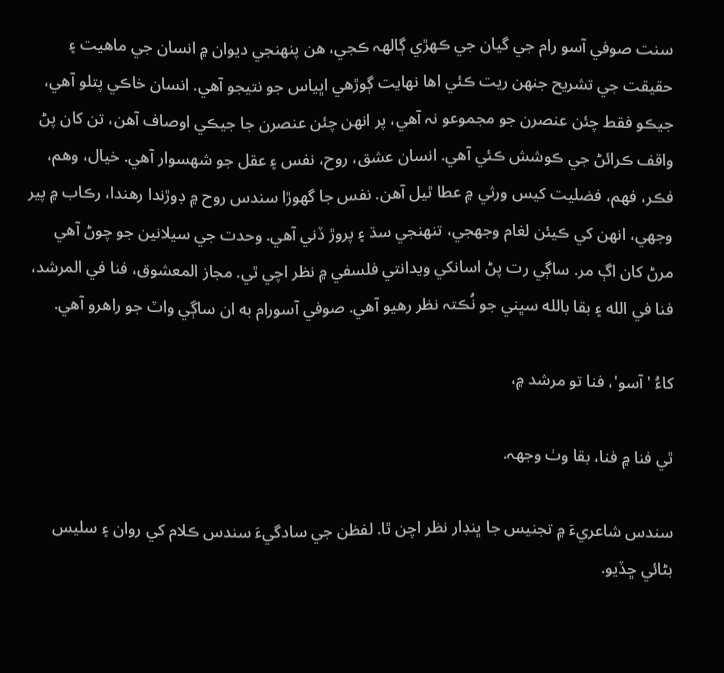سنت صوفي آسو رام جي گيان جي ڪھڙي ڳالهہ ڪجي، هن پنھنجي ديوان ۾ انسان جي ماهيت ۽ حقيقت جي تشريح جنھن ريت ڪئي اها نھايت ڳوڙهي اڀياس جو نتيجو آهي. انسان خاڪي پتلو آهي، جيڪو فقط چئن عنصرن جو مجموعو نہ آهي، پر انھن چئن عنصرن جا جيڪي اوصاف آهن، تن کان پڻ واقف ڪرائڻ جي ڪوشش ڪئي آهي. انسان عشق، روح، نفس ۽ عقل جو شھسوار آهي. خيال، وهم، فڪر، فھم، فضليت کيس ورثي ۾ عطا ٿيل آهن. نفس جا گهوڙا سندس روح ۾ ڊوڙندا رهندا، رڪاب ۾ پير وجهي، انھن کي ڪيئن لغام وجهجي، تنھنجي سڌ ۽ پروڙ ڏني آهي. وحدت جي سيلانين جو چوڻ آهي مرڻ کان اڳ مر. ساڳي رت پڻ اسانکي ويدانتي فلسفي ۾ نظر اچي ٿي. مجاز المعشوق، فنا في المرشد، فنا في الله ۽ بقا بالله سڀني جو نُڪتہ نظر رهيو آهي. صوفي آسورام به ان ساڳي واٽ جو راهرو آهي.

کاءُ 'آسو'، فنا تو مرشد ۾،

ٿي فنا ۾ فنا، بقا وٺ وجهہ.

سندس شاعريءَ ۾ تجنيس جا ڀنڊار نظر اچن ٿا. لفظن جي سادگيءَ سندس ڪلام کي روان ۽ سليس بڻائي ڇڏيو.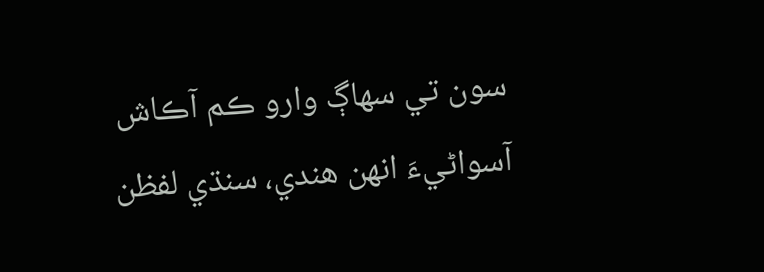سون تي سھاڳ وارو ڪم آڪاش آسواڻيءَ انھن هندي، سنڌي لفظن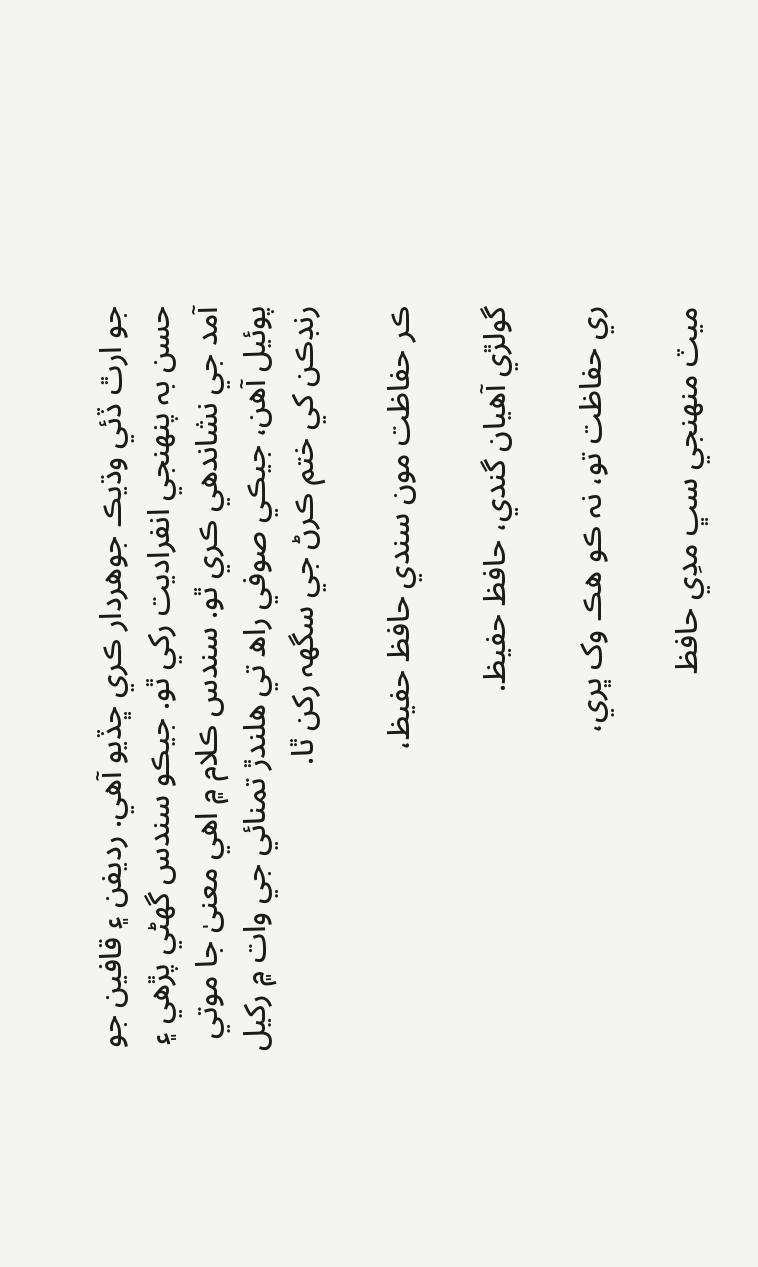جو ارٿ ڏئي وڌيڪ جوهردار ڪري ڇڏيو آهي. رديفن ۽ قافين جو حسن بہ پنھنجي انفراديت رکي ٿو. جيڪو سندس گهڻي پڙهي ۽ آمد جي نشاندهي ڪري ٿو. سندس ڪلام ۾ اهي معنىٰ جا موتي پوئيل آهن، جيڪي صوفي راھ تي هلندڙ تمنائي جي وات ۾ رکيل رنڊڪن کي ختم ڪرڻ جي سگهہ رکن ٿا.

ڪر حفاظت مون سندي حافظ حفيظ،

گولڙي آهيان گندي، حافظ حفيظ.

ري حفاظت تو، نہ ڪو هڪ وک ڀري،

ميٽ منھنجي سڀ مدِي حافظ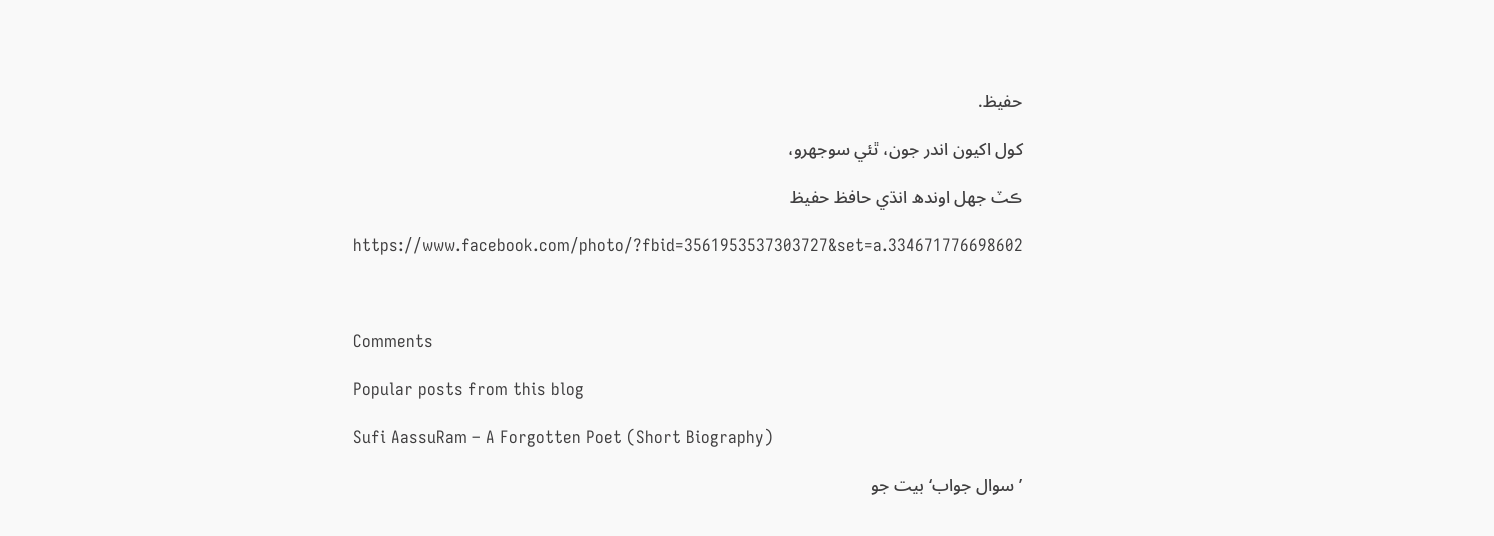حفيظ.

کول اکيون اندر جون، ٿئي سوجهرو،

ڪٽ جھل اوندھ انڌي حافظ حفيظ

https://www.facebook.com/photo/?fbid=3561953537303727&set=a.334671776698602



Comments

Popular posts from this blog

Sufi AassuRam – A Forgotten Poet (Short Biography)

’سوال جواب‘ بيت جو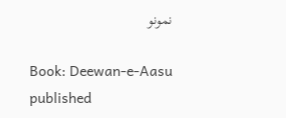نمونو

Book: Deewan-e-Aasu published